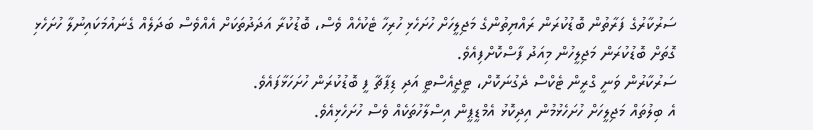ސަރުކާރުގެ ފަރާތުން ބޮޑުކުރަން ރައްޔިތުންގެ މަޖިލީހަށް ހުށަހެޅި ހުރިހާ ޓެކުހެއް ވެސް، ބޮޑުކުރާ އަދަދުތަކަށް އެއްވެސް ބަދަލެއް ގެނައުމަކައިނުލާ ހުށަހެޅި ގޮތަށް ބޮޑުކުރަން މަޖިލީހުން މިއަދު ފާސްކޮށްފިއެވެ.
ސަރުކާރުން ވަނީ ގްރީން ޓެކްސް ދެގުނަކޮށް، ޓީޖީއެސްޓީ އަދި ޑިޕާޗާ ފީ ބޮޑުކުރަން ހުށަހަޅާފައެވެ.
އެ ބިލުތައް މަޖިލީހަށް ހުށަހެޅުމުން އިދިކޮޅު އެމްޑީޕީން އިސްލާހުތަކެއް ވެސް ހުށަހެޅިއެވެ.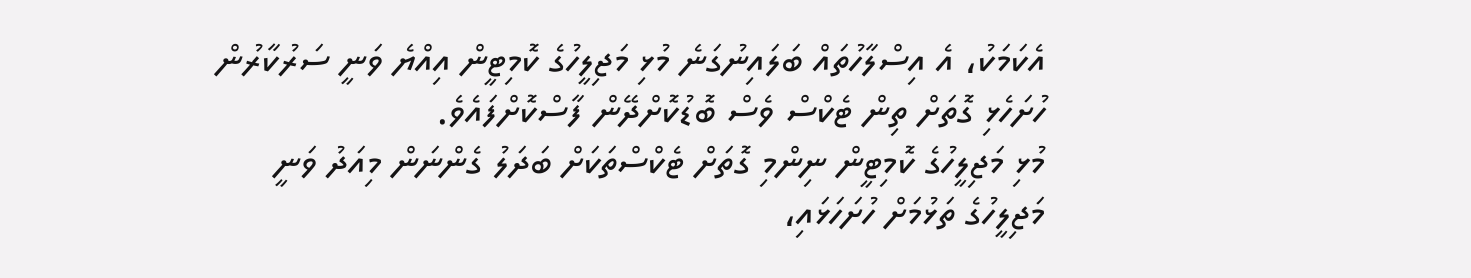އެކަމަކު، އެ އިސްލާހުތައް ބަލައިނުގަނެ މުޅި މަޖިލީހުގެ ކޮމިޓީން އިއްޔެ ވަނީ ސަރުކާރުން ހުށަހެޅި ގޮތަށް ތިން ޓެކްސް ވެސް ބޮޑުކޮށްދޭން ފާސްކޮށްފައެވެ.
މުޅި މަޖިލީހުގެ ކޮމިޓީން ނިންމި ގޮތަށް ޓެކްސްތަކަށް ބަދަލު ގެންނަން މިއަދު ވަނީ މަޖިލީހުގެ ތަޅުމަށް ހުށަހަޅައި،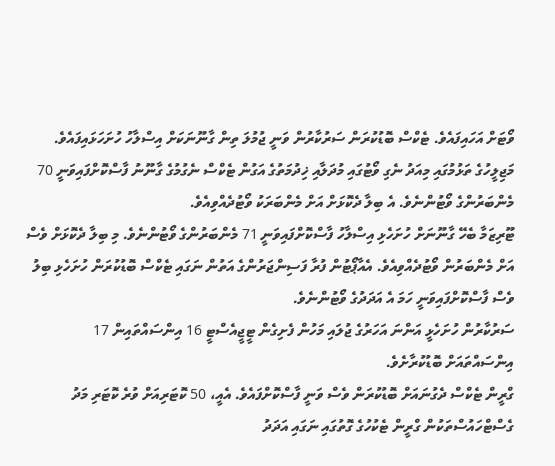ވޯޓަށް އަހައިފައެވެ. ޓެކްސް ބޮޑުކުރަން ސަރުކާރުން ވަނީ ޖުމުލަ ތިން ގާނޫނަކަށް އިސްލާހު ހުށަހަޅައިފައެވެ.
މަޖިލީހުގެ ތަޅުމުގައި މިއަދު ނެގި ވޯޓުގައި މުދަލާއި ޚިދުމަތުގެ އަގުން ޓެކްސް ނެގުމުގެ ގާނޫނު ފާސްކޮށްފައިވަނީ 70 މެންބަރުންގެ ވޯޓުންނެވެ. އެ ބިލާ ދެކޮޅަށް އަށް މެންބަރަކު ވޯޓުދެއްވިއެވެ.
ޓޫރިޒަމާ ބެހޭ ގާނޫނަށް ހުށަހެޅި އިސްލާހު ފާސްކޮށްފައިވަނީ 71 މެންބަރުންގެ ވޯޓުންނެވެ. މި ބިލާ ދެކޮޅަށް ވެސް އަށް މެންބަރުން ވޯޓުދެއްވިއެވެ. އެއާޕޯޓުން ފުރާ ފަސިންޖަރުންގެ އަތުން ނަގައި ޓެކްސް ބޮޑުކުރަން ހުށަހެޅި ބިލު ވެސް ފާސްކޮށްފައިވަނީ ހަމަ އެ އަދަދުގެ ވޯޓުންނެވެ.
ސަރުކާރުން ހުށަހެޅީ އަންނަ އަހަރުގެ ޖުލައި މަހުން ފެށިގެން ޓީޖީއެސްޓީ 16 އިންސައްތައިން 17 އިންސައްތައަށް ބޮޑުކުރާށެވެ.
ގްރީން ޓެކްސް ދެގުނައަށް ބޮޑުކުރަން ވެސް ވަނީ ފާސްކޮށްފައެވެ. އެއީ، 50 ކޮޓަރިއަށް ވުރެ ކޮޓަރި މަދު ގެސްޓްހައުސްތަކުން ގްރީން ޓެކުހުގެ ގޮތުގައި ނަގައި އަދަދު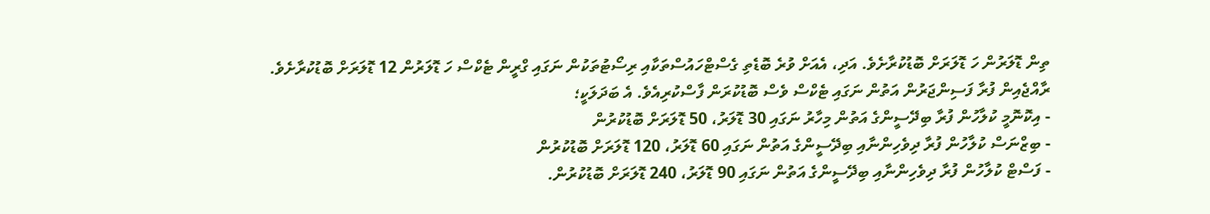ތިން ޑޮލަރުން ހަ ޑޮލަރަށް ބޮޑުކުރާށެވެ. އަދި، އެއަށް ވުރެ ބޮޑެތި ގެސްޓްހައުސްތަކާއި ރިސޯޓުތަކުން ނަގައި ގްރީން ޓެކްސް ހަ ޑޮލަރުން 12 ޑޮލަރަށް ބޮޑުކުރާށެވެ.
ރާއްޖެއިން ފުރާ ފަސިންޖަރުން އަތުން ނަގައި ޓެކްސް ވެސް ބޮޑުކުރަން ފާސްކުރިއެވެ. އެ ބަދަލަކީ؛
- އިކޮނޮމީ ކުލާހުން ފުރާ ބިދޭސީންގެ އަތުން މިހާރު ނަގައި 30 ޑޮލަރު، 50 ޑޮލަރަށް ބޮޑުކުރުން
- ބިޒްނަސް ކުލާހުން ފުރާ ދިވެހިންނާއި ބިދޭސީންގެ އަތުން ނަގައި 60 ޑޮލަރު، 120 ޑޮލަރަށް ބޮޑުކުރުން
- ފަސްޓް ކުލާހުން ފުރާ ދިވެހިންނާއި ބިދޭސީންގެ އަތުން ނަގައި 90 ޑޮލަރު، 240 ޑޮލަރަށް ބޮޑުކުރުން.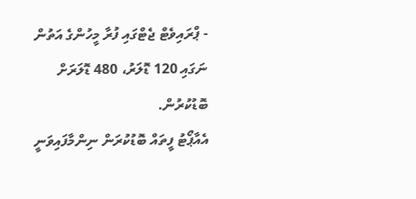- ޕްރައިވެޓް ޖެޓްގައި ފުރާ މީހުންގެ އަތުން ނަގައި 120 ޑޮލަރު، 480 ޑޮލަރަށް ބޮޑުކުރުން.
އެއާޕޯޓު ފީތައް ބޮޑުކުރަން ނިންމާފައިވަނީ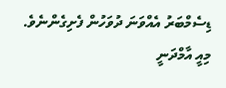ޑިސެމްބަރު އެއްވަނަ ދުވަހުން ފެށިގެންނެވެ.
މިއީ އާމްދަނީ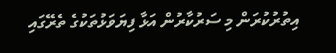އިތުރުކުރަން މި ސަރުކާރުން އަޅާ ފިޔަވަޅުތަކުގެ ތެރޭގައި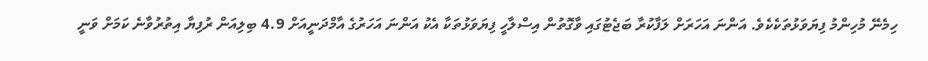ހިމެނޭ މުހިންމު ފިޔަވަޅުތަކެކެވެ. އަންނަ އަހަރަށް ލަފާކުރާ ބަޖެޓުގައި ވާގޮތުން އިސްލާހީ ފިޔަވަޅުތަކާ އެކު އަންނަ އަހަރުގެ އާމްދަނީއަށް 4.9 ބިލިއަން ރުފިޔާ އިތުރުވާނެ ކަމަށް ވަނީ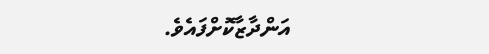އަންދާޒާކޮށްފައެވެ.